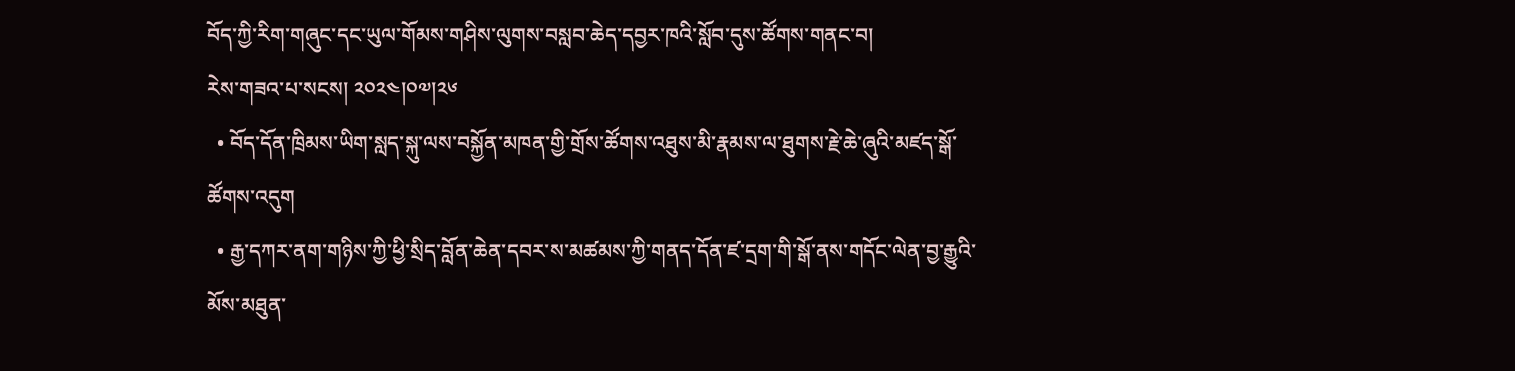བོད་ཀྱི་རིག་གཞུང་དང་ཡུལ་གོམས་གཤིས་ལུགས་བསླབ་ཆེད་དབྱར་ཁའི་སློབ་དུས་ཚོགས་གནང་བ།
རེས་གཟའ་པ་སངས། ༢༠༢༤།༠༧།༢༦
  • བོད་དོན་ཁྲིམས་ཡིག་སླད་སྐུ་ལས་བསྐྱོན་མཁན་གྱི་གྲོས་ཚོགས་འཐུས་མི་རྣམས་ལ་ཐུགས་རྗེ་ཆེ་ཞུའི་མཛད་སྒོ་ཚོགས་འདུག
  • རྒྱ་དཀར་ནག་གཉིས་ཀྱི་ཕྱི་སྲིད་བློན་ཆེན་དབར་ས་མཚམས་ཀྱི་གནད་དོན་ཛ་དྲག་གི་སྒོ་ནས་གདོང་ལེན་བྱ་རྒྱུའི་མོས་མཐུན་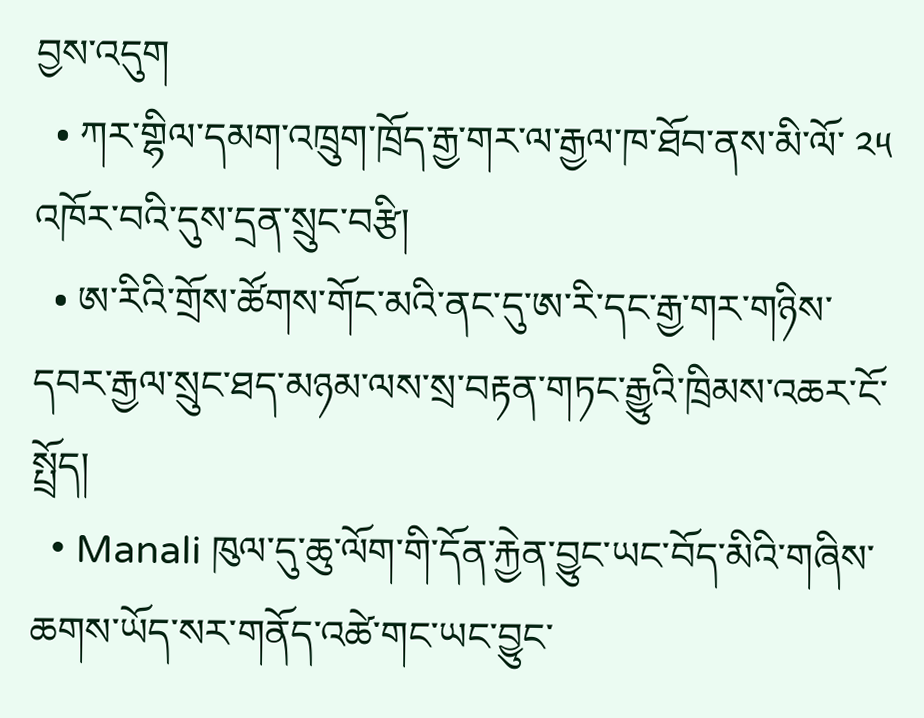བྱས་འདུག
  • ཀར་གྷིལ་དམག་འཁྲུག་ཁྲོད་རྒྱ་གར་ལ་རྒྱལ་ཁ་ཐོབ་ནས་མི་ལོ་ ༢༥ འཁོར་བའི་དུས་དྲན་སྲུང་བརྩི།
  • ཨ་རིའི་གྲོས་ཚོགས་གོང་མའི་ནང་དུ་ཨ་རི་དང་རྒྱ་གར་གཉིས་དབར་རྒྱལ་སྲུང་ཐད་མཉམ་ལས་སྲ་བརྟན་གཏང་རྒྱུའི་ཁྲིམས་འཆར་ངོ་སྤྲོད།
  • Manali ཁུལ་དུ་ཆུ་ལོག་གི་དོན་རྐྱེན་བྱུང་ཡང་བོད་མིའི་གཞིས་ཆགས་ཡོད་སར་གནོད་འཚེ་གང་ཡང་བྱུང་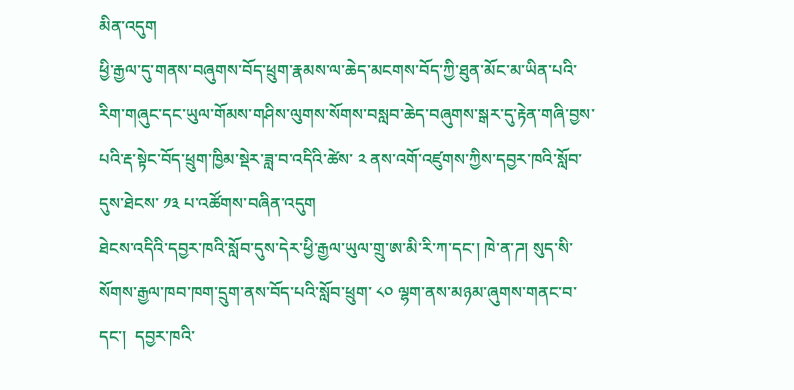མིན་འདུག
ཕྱི་རྒྱལ་དུ་གནས་བཞུགས་བོད་ཕྲུག་རྣམས་ལ་ཆེད་མངགས་བོད་ཀྱི་ཐུན་མོང་མ་ཡིན་པའི་རིག་གཞུང་དང་ཡུལ་གོམས་གཤིས་ལུགས་སོགས་བསླབ་ཆེད་བཞུགས་སྒར་དུ་རྟེན་གཞི་བྱས་པའི་རྡ་སྟེང་བོད་ཕྲུག་ཁྱིམ་སྡེར་ཟླ་བ་འདིའི་ཚེས་ ༢ ནས་འགོ་འཛུགས་ཀྱིས་དབྱར་ཁའི་སློབ་དུས་ཐེངས་ ༡༣ པ་འཚོགས་བཞིན་འདུག
ཐེངས་འདིའི་དབྱར་ཁའི་སློབ་དུས་དེར་ཕྱི་རྒྱལ་ཡུལ་གྲུ་ཨ་མི་རི་ཀ་དང་། ཁེ་ན་ཌ། སུད་སི་སོགས་རྒྱལ་ཁབ་ཁག་དྲུག་ནས་བོད་པའི་སློབ་ཕྲུག་ ༨༠ ལྷག་ནས་མཉམ་ཞུགས་གནང་བ་དང་།  དབྱར་ཁའི་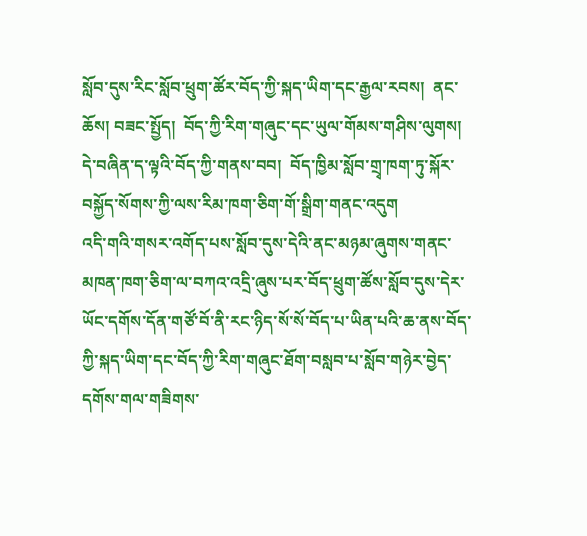སློབ་དུས་རིང་སློབ་ཕྲུག་ཚོར་བོད་ཀྱི་སྐད་ཡིག་དང་རྒྱལ་རབས།  ནང་ཆོས། བཟང་སྤྱོད།  བོད་ཀྱི་རིག་གཞུང་དང་ཡུལ་གོམས་གཤིས་ལུགས།  དེ་བཞིན་ད་ལྟའི་བོད་ཀྱི་གནས་བབ།  བོད་ཁྱིམ་སློབ་གྲྭ་ཁག་ཏུ་སྐོར་བསྐྱོད་སོགས་ཀྱི་ལས་རིམ་ཁག་ཅིག་གོ་སྒྲིག་གནང་འདུག
འདི་གའི་གསར་འགོད་པས་སློབ་དུས་དེའི་ནང་མཉམ་ཞུགས་གནང་མཁན་ཁག་ཅིག་ལ་བཀའ་འདྲི་ཞུས་པར་བོད་ཕྲུག་ཚོས་སློབ་དུས་དེར་ཡོང་དགོས་དོན་གཙོ་བོ་ནི་རང་ཉིད་སོ་སོ་བོད་པ་ཡིན་པའི་ཆ་ནས་བོད་ཀྱི་སྐད་ཡིག་དང་བོད་ཀྱི་རིག་གཞུང་ཐོག་བསླབ་པ་སློབ་གཉེར་བྱེད་དགོས་གལ་གཟིགས་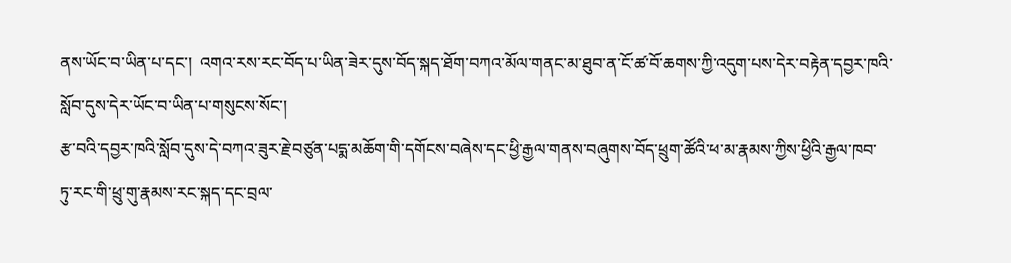ནས་ཡོང་བ་ཡིན་པ་དང་།  འགའ་རས་རང་བོད་པ་ཡིན་ཟེར་དུས་བོད་སྐད་ཐོག་བཀའ་མོལ་གནང་མ་ཐུབ་ན་ངོ་ཚ་བོ་ཆགས་ཀྱི་འདུག་པས་དེར་བརྟེན་དབྱར་ཁའི་སློབ་དུས་དེར་ཡོང་བ་ཡིན་པ་གསུངས་སོང་།
རྩ་བའི་དབྱར་ཁའི་སློབ་དུས་དེ་བཀའ་ཟུར་རྗེ་བཙུན་པདྨ་མཆོག་གི་དགོངས་བཞེས་དང་ཕྱི་རྒྱལ་གནས་བཞུགས་བོད་ཕྲུག་ཚོའི་ཕ་མ་རྣམས་ཀྱིས་ཕྱིའི་རྒྱལ་ཁབ་ཏུ་རང་གི་ཕྲུ་གུ་རྣམས་རང་སྐད་དང་བྲལ་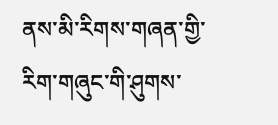ནས་མི་རིགས་གཞན་གྱི་རིག་གཞུང་གི་ཤུགས་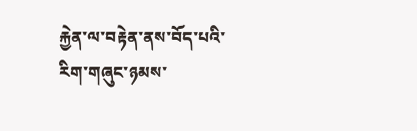རྐྱེན་ལ་བརྟེན་ནས་བོད་པའི་རིག་གཞུང་ཉམས་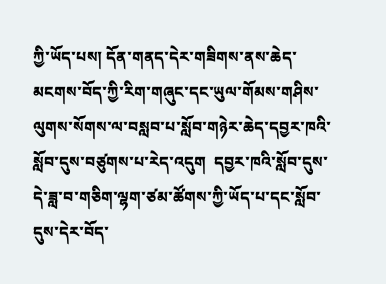ཀྱི་ཡོད་པས། དོན་གནད་དེར་གཟིགས་ནས་ཆེད་མངགས་བོད་ཀྱི་རིག་གཞུང་དང་ཡུལ་གོམས་གཤིས་ལུགས་སོགས་ལ་བསླབ་པ་སློབ་གཉེར་ཆེད་དབྱར་ཁའི་སློབ་དུས་བཙུགས་པ་རེད་འདུག  དབྱར་ཁའི་སློབ་དུས་དེ་ཟླ་བ་གཅིག་ལྷག་ཙམ་ཚོགས་ཀྱི་ཡོད་པ་དང་སློབ་དུས་དེར་བོད་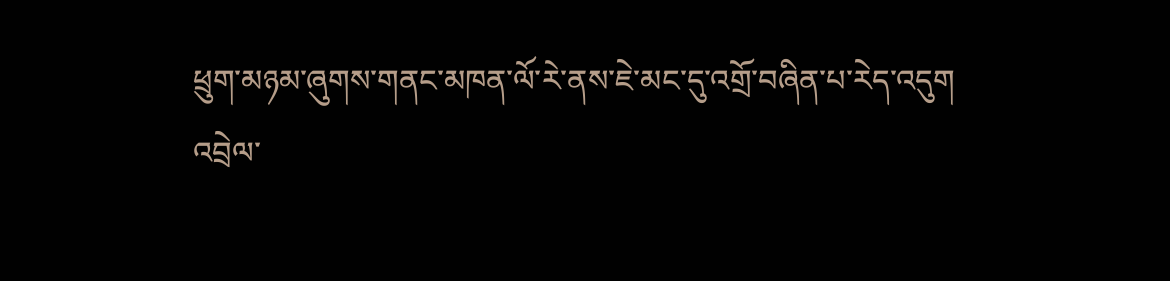ཕྲུག་མཉམ་ཞུགས་གནང་མཁན་ལོ་རེ་ནས་ཇེ་མང་དུ་འགྲོ་བཞིན་པ་རེད་འདུག
འབྲེལ་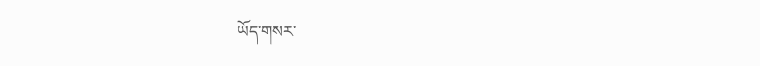ཡོད་གསར་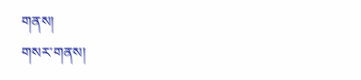གནས།
གསར་གནས།